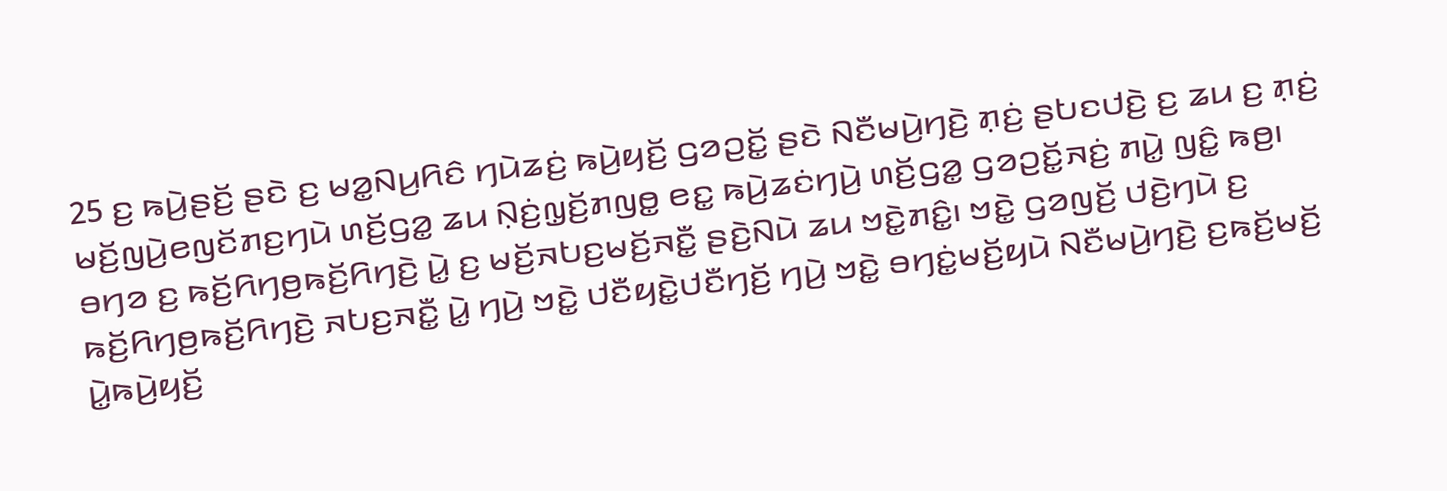25 ꤢ꤬ ꤒꤣꤧ꤬ꤔꤢꤩ꤬ ꤔꤢꤧ ꤢ꤬ ꤗꤤ꤭ꤡꤣ꤬ꤖꤢꤨ ꤚꤣꤧꤘꤢꤦ꤬ ꤒꤣꤧ꤬ꤟꤢꤩ꤬ ꤞꤤꤑꤢꤩ꤭ ꤔꤢꤧ ꤡꤢꤪꤗꤣꤧ꤬ꤚꤢꤧ꤬ ꤊ꤫ꤢꤦ꤬ ꤔꤝꤢꤓꤢꤧ꤬ ꤢ꤬ ꤘꤣ ꤢ꤬ ꤊ꤫ꤢꤦ꤬ ꤗꤢꤩ꤬ꤜꤣꤧ꤬ꤕꤜꤢꤩꤊꤢ꤬ꤚꤣꤧ ꤛꤢꤩ꤬ꤞꤤ꤭ ꤘꤣ ꤡ꤫ꤢꤦ꤬ꤜ꤫ꤢꤩ꤬ꤊꤜꤥ꤭ ꤕꤢ꤭ ꤒꤣꤧ꤬ꤘꤢꤦꤚꤣꤧ꤬ ꤛꤢꤩ꤬ꤞꤤ꤭ ꤞꤤꤑꤢꤩ꤭ꤏꤢꤦ꤬ ꤊꤣꤧ꤭ ꤜꤢꤨ꤭ ꤒꤥ꤬꤯
ꤋꤚꤤ ꤢ꤬ ꤒꤢꤩ꤬ꤖꤚꤥ꤬ꤒꤢꤩ꤬ꤖꤚꤢꤧ꤬ ꤣꤧ꤭ ꤢ꤬ ꤗꤢꤩ꤬ꤏꤝꤢ꤬ꤗꤢꤩ꤬ꤏꤢꤪ꤭ ꤔꤢꤧ꤬ꤡꤣꤧ ꤘꤣ ꤠꤢꤧ꤭ꤊꤢꤨ꤭꤯ ꤠꤢꤧ꤭ ꤞꤤꤜꤢꤩ꤬ ꤓꤢꤧ꤬ꤚꤣꤧ ꤢ꤬ ꤒꤢꤩ꤬ꤖꤚꤥ꤬ꤒꤢꤩ꤬ꤖꤚꤢꤧ꤬ ꤏꤝꤢ꤬ꤏꤢꤪ꤭ ꤣꤧ꤭ ꤚꤣꤧ꤬ ꤠꤢꤧ꤭ ꤓꤢꤪꤟꤢꤧ꤭ꤓꤢꤪꤚꤢꤩ꤬ ꤚꤣꤧ꤬ ꤠꤢꤧ꤭ ꤋꤚꤢꤦ꤭ꤗꤢꤩ꤬ꤟꤣꤧ ꤡꤢꤪꤗꤣꤧ꤬ꤚꤢꤧ꤬ ꤢ꤬ꤒꤢꤩ꤬ꤗꤢꤩ꤬ ꤣꤧ꤭ꤒꤣꤧ꤬ꤟꤢꤩ꤬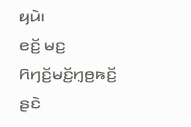ꤟꤣꤧ꤯
ꤕꤢꤩ꤬ ꤗꤢ꤬ ꤖꤚꤢꤩ꤬ꤗꤢꤩ꤬ꤚ꤫ꤥ꤬ꤒꤢꤩ꤬ ꤔꤢꤧ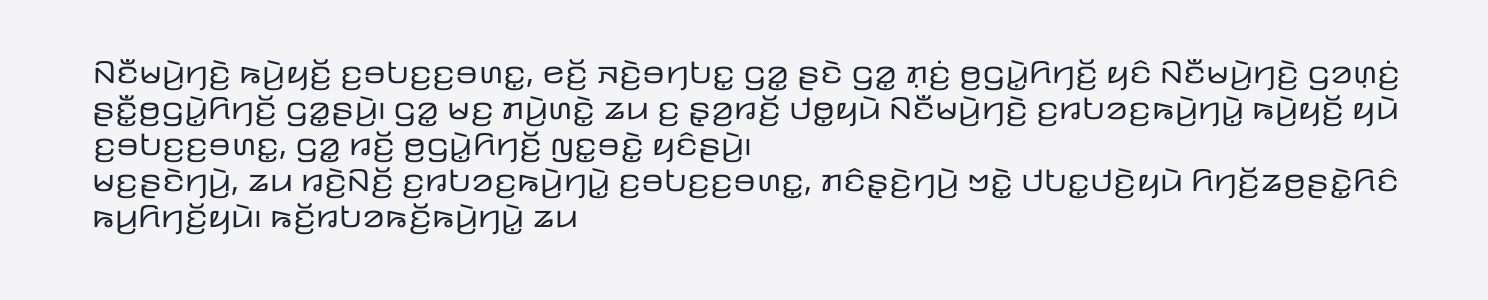ꤡꤢꤪꤗꤣꤧ꤬ꤚꤢꤧ꤬ ꤒꤣꤧ꤬ꤟꤢꤩ꤬ ꤢ꤬ꤋꤝꤢ꤬ꤢ꤬ꤋꤛꤢ꤭, ꤕꤢꤩ꤬ ꤏꤢꤧ꤬ꤋꤚꤝꤢ꤭ ꤞꤤ꤭ ꤔꤢꤧ ꤞꤤ꤭ ꤊ꤫ꤢꤦ꤬ ꤥ꤬ꤞꤣꤧ꤭ꤖꤚꤢꤩ꤬ ꤟꤢꤨ ꤡꤢꤪꤗꤣꤧ꤬ꤚꤢꤧ꤬ ꤞꤤꤛ꤫ꤢꤦ꤬ ꤔꤢꤪ꤭ꤥ꤬ꤞꤣꤧ꤭ꤖꤚꤢꤩ꤬ ꤞꤤ꤭ꤔꤣꤧ꤬꤯ ꤞꤤ꤭ ꤗꤢ꤬ ꤊꤣꤧ꤬ꤛꤢꤧ꤭ ꤘꤣ ꤢ꤬ ꤔ꤫ꤤ꤬ꤙꤢꤩ꤬ ꤓꤥ꤭ꤟꤣꤧ ꤡꤢꤪꤗꤣꤧ꤬ꤚꤢꤧ꤬ ꤢ꤬ꤙꤝꤤꤢ꤬ꤒꤣꤧ꤬ꤚꤣꤧ꤭ ꤒꤣꤧ꤬ꤟꤢꤩ꤬ ꤟꤣꤧ ꤢ꤬ꤋꤝꤢ꤬ꤢ꤬ꤋꤛꤢ꤭, ꤞꤤ꤭ ꤙꤢꤩ꤬ ꤥ꤬ꤞꤣꤧ꤭ꤖꤚꤢꤩ꤬ ꤜꤢ꤭ꤋꤢꤧ꤭ ꤟꤢꤨꤔꤣꤧ꤬꤯
ꤗꤢ꤬ꤔꤢꤧꤚꤣꤧ꤬, ꤘꤣ ꤙꤢꤧ꤬ꤡꤢꤩ꤬ ꤢ꤬ꤙꤝꤤꤢ꤬ꤒꤣꤧ꤬ꤚꤣꤧ꤭ ꤢ꤬ꤋꤝꤢ꤬ꤢ꤬ꤋꤛꤢ꤭, ꤊꤢꤨꤔ꤫ꤢꤧ꤬ꤚꤣꤧ꤬ ꤠꤢꤧ꤭ ꤓꤝꤢ꤭ꤓꤢꤧ꤬ꤟꤣꤧ ꤖꤚꤢꤩ꤬ꤘꤥ꤬ꤔꤢꤧ꤭ꤖꤢꤨ ꤒꤣ꤬ꤖꤚꤢꤩ꤬ꤟꤣꤧ꤯ ꤒꤢꤩ꤬ꤙꤝꤤꤒꤢꤩ꤬ꤒꤣꤧ꤬ꤚꤣꤧ꤭ ꤘꤣ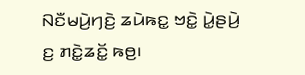ꤡꤢꤪꤗꤣꤧ꤬ꤚꤢꤧ꤬ ꤘꤣꤧꤒꤢ꤭ ꤠꤢꤧ꤭ ꤣꤧ꤭ꤔꤣꤧ꤬ ꤢ꤬ ꤊꤢꤧ꤭ꤘꤢꤩ꤭ ꤒꤥ꤬꤯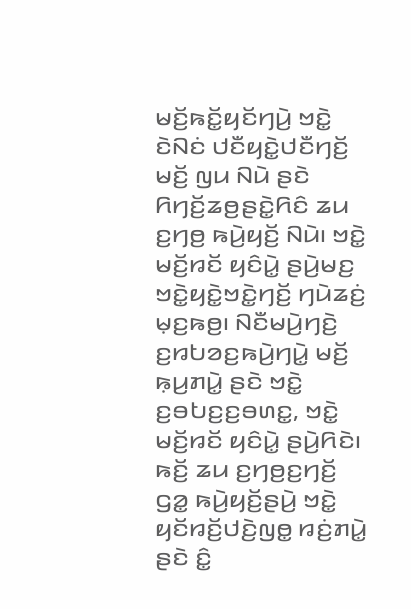ꤗꤢꤩ꤬ꤒꤢꤩ꤭ꤟꤢꤩꤚꤣꤧ꤬ ꤠꤢꤧ꤭ ꤢꤧꤡꤢꤦ ꤓꤢꤪꤟꤢꤧ꤭ꤓꤢꤪꤚꤢꤩ꤬ ꤗꤢꤩ꤬ ꤜꤣ ꤡꤣꤧ ꤔꤢꤧ ꤖꤚꤢꤩ꤬ꤘꤥ꤬ꤔꤢꤧ꤭ꤖꤢꤨ ꤘꤣ ꤢ꤬ꤚꤥ꤬ ꤒꤣꤧ꤬ꤟꤢꤩ꤬ ꤡꤣꤧ꤯ ꤠꤢꤧ꤭ ꤗꤢꤩ꤬ꤙꤢꤩ ꤟꤢꤨꤣꤧ꤭ ꤔꤣꤧ꤬ꤗꤢ꤬ ꤠꤢꤧ꤭ꤟꤢꤧ꤭ꤠꤢꤧ꤭ꤚꤢꤩ꤬ ꤚꤣꤧꤘꤢꤦ꤬ ꤗ꤫ꤢ꤬ꤒꤥ꤬꤯ ꤡꤢꤪꤗꤣꤧ꤬ꤚꤢꤧ꤬ ꤢ꤬ꤙꤝꤤꤢ꤬ꤒꤣꤧ꤬ꤚꤣꤧ꤭ ꤗꤢꤩ꤬ ꤒ꤫ꤣ꤬ꤊꤣꤧ꤭ ꤔꤢꤧ ꤠꤢꤧ꤭ ꤢ꤬ꤋꤝꤢ꤬ꤢ꤬ꤋꤛꤢ꤭, ꤠꤢꤧ꤭ ꤗꤢꤩ꤬ꤙꤢꤩ ꤟꤢꤨꤣꤧ꤭ ꤔꤣꤧ꤬ꤖꤢꤧ꤯
ꤒꤢꤩ꤬ ꤘꤣ ꤢ꤬ꤚꤥ꤬ꤢ꤬ꤚꤢꤩ꤬ ꤞꤤ꤭ ꤒꤣꤧ꤬ꤟꤢꤩ꤬ꤔꤣꤧ꤬ ꤠꤢꤧ꤭ ꤟꤢꤩꤙꤢꤩ꤬ꤓꤢꤧ꤬ꤜꤥ꤭ ꤙꤢꤦ꤬ꤊꤣꤧ꤭ ꤔꤢꤧ ꤢꤨ꤭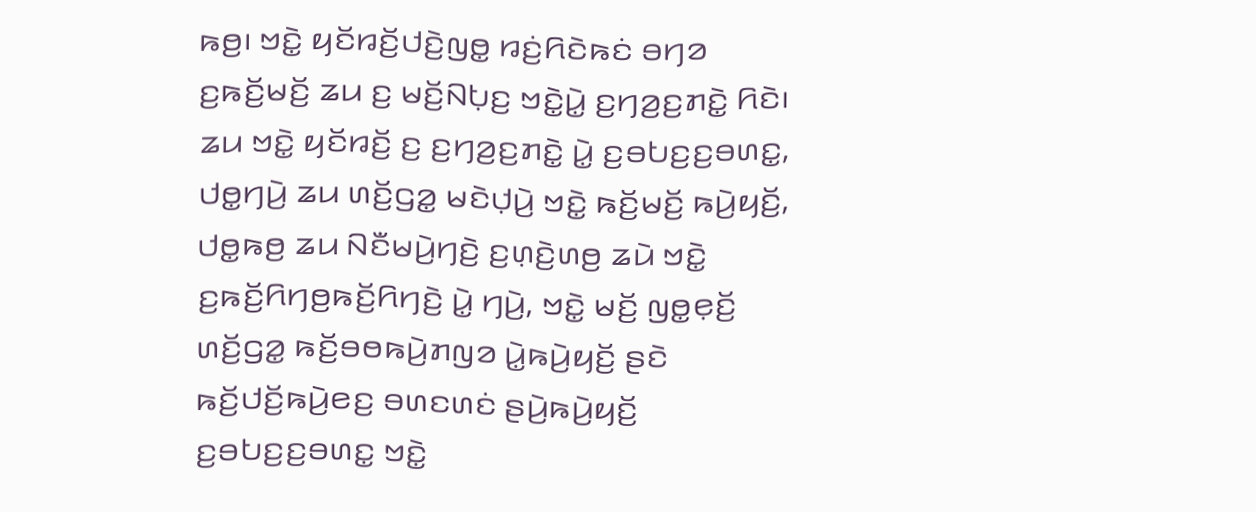ꤒꤥ꤬꤯ ꤠꤢꤧ꤭ ꤟꤢꤩꤙꤢꤩ꤬ꤓꤢꤧ꤬ꤜꤥ꤭ ꤙꤢꤦ꤬ꤖꤢꤧꤒꤢꤦ ꤋꤚꤤ ꤢ꤬ꤒꤢꤩ꤬ꤗꤢꤩ꤬ ꤘꤣ ꤢ꤬ ꤗꤢꤩ꤬ꤡꤝ꤫ꤢ꤬ ꤠꤢꤧ꤭ꤣꤧ꤭ ꤢ꤬ꤚꤤ꤬ꤢ꤬ꤊꤢꤧ꤭ ꤖꤢꤧ꤯ ꤘꤣ ꤠꤢꤧ꤭ ꤟꤢꤩꤙꤢꤩ꤬ ꤢ꤬ ꤢ꤬ꤚꤤ꤬ꤢ꤬ꤊꤢꤧ꤭ ꤣꤧ꤭ ꤢ꤬ꤋꤝꤢ꤬ꤢ꤬ꤋꤛꤢ꤭, ꤓꤥ꤭ꤚꤣꤧ꤬ ꤘꤣ ꤛꤢꤩ꤬ꤞꤤ꤭ ꤗꤢꤧꤓ꤫ꤣꤧ꤬ ꤠꤢꤧ꤭ ꤒꤢꤩ꤬ꤗꤢꤩ꤬ ꤒꤣꤧ꤬ꤟꤢꤩ꤬, ꤓꤥ꤭ꤒꤥ꤬ ꤘꤣ ꤡꤢꤪꤗꤣꤧ꤬ꤚꤢꤧ꤬ ꤢ꤬ꤛ꤫ꤢꤧ꤬ꤛꤥ꤬ ꤘꤣꤧ ꤠꤢꤧ꤭ ꤢ꤬ꤒꤢꤩ꤬ꤖꤚꤥ꤬ꤒꤢꤩ꤬ꤖꤚꤢꤧ꤬ ꤣꤧ꤭ ꤚꤣꤧ꤬, ꤠꤢꤧ꤭ ꤗꤢꤩ꤬ ꤜꤥ꤭ꤕ꤫ꤢꤩ꤬ ꤛꤢꤩ꤬ꤞꤤ꤭ ꤒꤢꤩ꤬ꤋꤥꤒꤣꤧ꤬ꤊꤜꤤ ꤣꤧ꤭ꤒꤣꤧ꤬ꤟꤢꤩ꤬ ꤔꤢꤧ ꤒꤢꤩ꤬ꤓꤢꤩ꤬ꤒꤣꤧ꤬ꤕꤢ꤬ ꤋꤛꤢꤛꤢꤦ ꤔꤣꤧ꤬ꤒꤣꤧ꤬ꤟꤢꤩ꤬ ꤢ꤬ꤋꤝꤢ꤬ꤢ꤬ꤋꤛꤢ꤭ ꤠꤢꤧ꤭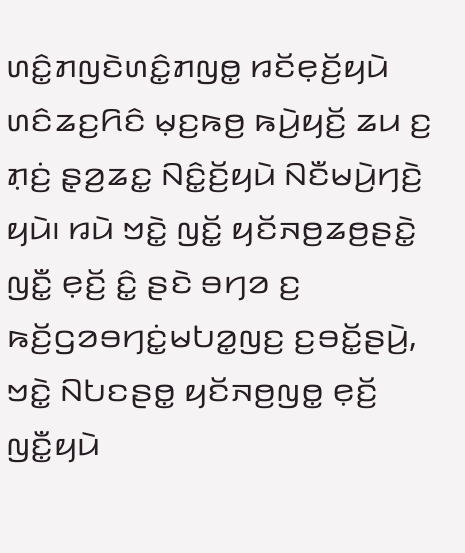ꤛꤢꤨ꤭ꤊꤜꤢꤧꤛꤢꤨ꤭ꤊꤜꤥ꤭ ꤙꤢꤩꤕ꤫ꤢꤩ꤬ꤟꤣꤧ ꤛꤢꤨꤘꤢ꤬ꤖꤢꤨ ꤗ꤫ꤢ꤬ꤒꤥ꤬ ꤒꤣꤧ꤬ꤟꤢꤩ꤬ ꤘꤣ ꤢ꤬ ꤊ꤫ꤢꤦ꤬ ꤔ꤫ꤤ꤬ꤘꤢ꤭ ꤡꤢꤨ꤭ꤢꤩ꤬ꤟꤣꤧ ꤡꤢꤪꤗꤣꤧ꤬ꤚꤢꤧ꤬ ꤟꤣꤧ꤯ ꤙꤣꤧ ꤠꤢꤧ꤭ ꤜꤢꤩ꤭ ꤟꤢꤩꤏꤥ꤬ꤘꤥ꤬ꤔꤢꤧ꤭ ꤜꤢꤪ꤭ ꤕ꤫ꤢꤩ꤬ ꤢꤨ꤭ ꤔꤢꤧ ꤋꤚꤤ ꤢ꤬ ꤒꤢꤩ꤬ꤞꤤꤋꤚꤢꤦ꤭ꤗꤝꤤ꤭ꤜꤢ꤬ ꤢ꤬ꤋꤢꤩ꤭ꤔꤣꤧ꤬, ꤠꤢꤧ꤭ ꤡꤝꤢꤔꤥ꤭ ꤟꤢꤩꤏꤥ꤬ꤜꤥ꤭ ꤕ꤫ꤢꤩ꤬ ꤜꤢꤪ꤭ꤟꤣꤧ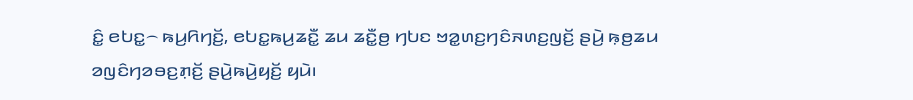ꤢꤨ꤭ ꤕꤝꤢ꤭꤮ ꤒꤣ꤬ꤖꤚꤢꤩ꤬, ꤕꤝꤢ꤭ꤒꤣ꤬ꤘꤢꤪ꤭ ꤘꤣ ꤘꤢꤪ꤭ꤥ꤬ ꤚꤝꤢ ꤠꤤ꤭ꤛꤢ꤬ꤚꤢꤨꤏꤛꤢ꤬ꤜꤢꤩ꤬ ꤔꤣꤧ꤬ ꤒ꤫ꤥ꤬ꤘꤣ ꤤꤜꤢꤨꤚꤤꤋꤢ꤬ꤊ꤫ꤢꤩ꤬ ꤔꤣꤧ꤬ꤒꤣꤧ꤬ꤟꤢꤩ꤬ ꤟꤣꤧ꤯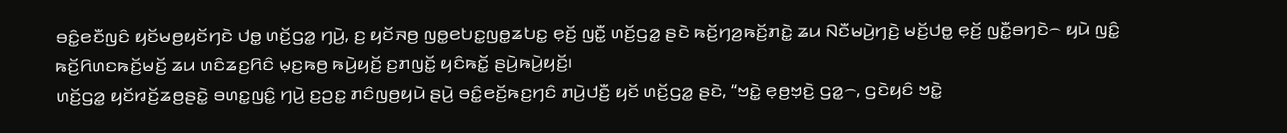ꤋꤢꤨ꤭ꤕꤢꤪꤜꤢꤨ ꤟꤢꤩꤗꤥ꤬ꤟꤢꤩꤚꤢꤧ ꤓꤥ꤭ ꤛꤢꤩ꤬ꤞꤤ꤭ ꤚꤣꤧ꤬, ꤢ꤬ ꤟꤢꤩꤏꤥ꤬ ꤜꤥ꤭ꤕꤝꤢ꤭ꤜꤥ꤭ꤘꤝꤢ꤭ ꤕ꤫ꤢꤩ꤬ ꤜꤢꤪ꤭ ꤛꤢꤩ꤬ꤞꤤ꤭ ꤔꤢꤧ ꤒꤢꤩ꤬ꤚꤤ꤬ꤒꤢꤩ꤬ꤊꤢꤧ꤭ ꤘꤣ ꤡꤢꤪꤗꤣꤧ꤬ꤚꤢꤧ꤬ ꤗꤢꤩ꤬ꤓꤥ꤭ ꤕ꤫ꤢꤩ꤬ ꤜꤢꤪ꤭ꤋꤚꤢꤧ꤮ ꤟꤣꤧ ꤜꤢꤨ꤭ ꤒꤢꤩ꤬ꤖꤛꤢꤒꤢꤩ꤬ꤗꤢꤩ꤬ ꤘꤣ ꤛꤢꤨꤘꤢ꤬ꤖꤢꤨ ꤗ꤫ꤢ꤬ꤒꤥ꤬ ꤒꤣꤧ꤬ꤟꤢꤩ꤬ ꤢ꤬ꤊꤜꤢꤩ꤭ ꤟꤢꤨꤒꤢꤩ꤭ ꤔꤣꤧ꤬ꤒꤣꤧ꤬ꤟꤢꤩ꤬꤯
ꤛꤢꤩ꤬ꤞꤤ꤭ ꤟꤢꤩꤙꤢꤩ꤬ꤘꤥ꤬ꤔꤢꤧ꤭ ꤋꤛꤢ꤭ꤜꤢꤨ꤭ ꤚꤣꤧ꤬ ꤢ꤬ꤑꤢ꤭ ꤊꤢꤨꤜꤥ꤬ꤟꤣꤧ ꤔꤣꤧ꤬ ꤋꤢꤨ꤭ꤕꤢꤩ꤬ꤒꤢ꤬ꤚꤢꤨ ꤊꤣꤧ꤬ꤓꤢꤪ꤬ ꤟꤢꤩ ꤛꤢꤩ꤬ꤞꤤ꤭ ꤔꤢꤧ, “ꤠꤢꤧ꤭ ꤕ꤫ꤥ꤬ꤠ꤫ꤢꤧ꤬ ꤞꤤ꤭꤮, ꤞꤢꤧꤟꤢꤨ ꤠꤢꤧ꤭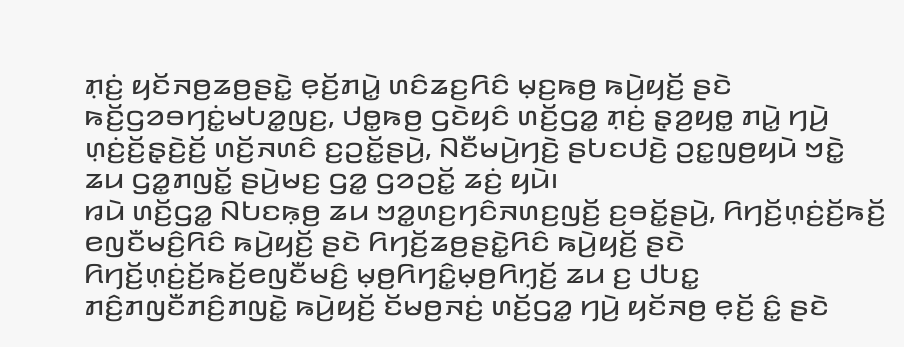ꤊ꤫ꤢꤦ꤬ ꤟꤢꤩꤏꤥ꤬ꤘꤥ꤬ꤔꤢꤧ꤭ ꤕ꤫ꤢꤩ꤬ꤊꤣꤧ꤭ ꤛꤢꤨꤘꤢ꤬ꤖꤢꤨ ꤗ꤫ꤢ꤬ꤒꤥ꤬ ꤒꤣꤧ꤬ꤟꤢꤩ꤬ ꤔꤢꤧ ꤒꤢꤩ꤬ꤞꤤꤋꤚꤢꤦ꤭ꤗꤝꤤ꤭ꤜꤢ꤬, ꤓꤥ꤭ꤒꤥ꤬ ꤞꤢꤧꤟꤢꤨ ꤛꤢꤩ꤬ꤞꤤ꤭ ꤊ꤫ꤢꤦ꤬ ꤔ꤫ꤤ꤬ꤟꤥ꤭ ꤊꤣꤧ꤭ ꤚꤣꤧ꤬ ꤛ꤫ꤢꤦ꤬ꤢꤩ꤬ꤔ꤫ꤢꤧ꤬ꤢꤩ꤬ ꤛꤢꤩ꤬ꤏꤛꤢꤨ ꤢ꤬ꤑꤢꤩ꤭ꤔꤣꤧ꤬, ꤡꤢꤪꤗꤣꤧ꤬ꤚꤢꤧ꤬ ꤔꤝꤢꤓꤢꤧ꤬ ꤑꤢ꤭ꤜꤥ꤬ꤟꤣꤧ ꤠꤢꤧ꤭ ꤘꤣ ꤞꤤ꤭ꤊꤜꤢꤩ꤭ ꤔꤣꤧ꤬ꤗꤢ꤬ ꤞꤤ꤭ ꤞꤤꤑꤢꤩ꤭ ꤘꤢꤦ꤬ ꤟꤣꤧ꤯
ꤙꤣꤧ ꤛꤢꤩ꤬ꤞꤤ꤭ ꤡꤝꤢꤒ꤫ꤥ꤬ ꤘꤣ ꤠꤤ꤭ꤛꤢ꤬ꤚꤢꤨꤏꤛꤢ꤬ꤜꤢꤩ꤬ ꤢ꤬ꤋꤢꤩ꤭ꤔꤣꤧ꤬, ꤖꤚꤢꤩ꤬ꤛ꤫ꤢꤦ꤬ꤢꤩ꤬ꤒꤢꤩ꤬ ꤕꤜꤢꤪꤗꤢꤨ꤬ꤖꤢꤨ ꤒꤣꤧ꤬ꤟꤢꤩ꤬ ꤔꤢꤧ ꤖꤚꤢꤩ꤬ꤘꤥ꤬ꤔꤢꤧ꤭ꤖꤢꤨ ꤒꤣꤧ꤬ꤟꤢꤩ꤬ ꤔꤢꤧ ꤖꤚꤢꤩ꤬ꤛ꤫ꤢꤦ꤬ꤢꤩ꤬ꤒꤢꤩ꤬ꤕꤜꤢꤪꤗꤢꤨ꤬ ꤗ꤫ꤥ꤬ꤖꤚꤢꤨ꤭ꤗ꤫ꤥ꤬ꤖꤚ꤫ꤢꤩ꤬ ꤘꤣ ꤢ꤬ ꤓꤝꤢ꤭ ꤊꤢꤨ꤬ꤊꤜꤢꤪꤊꤢꤨ꤬ꤊꤜꤢꤧ꤭ ꤒꤣꤧ꤬ꤟꤢꤩ꤬ ꤢꤩꤗꤥ꤬ꤏꤢꤦ꤬ ꤛꤢꤩ꤬ꤞꤤ꤭ ꤚꤣꤧ꤬ ꤟꤢꤩꤏꤥ꤬ ꤕ꤫ꤢꤩ꤬ ꤢꤨ꤭ ꤔꤢꤧ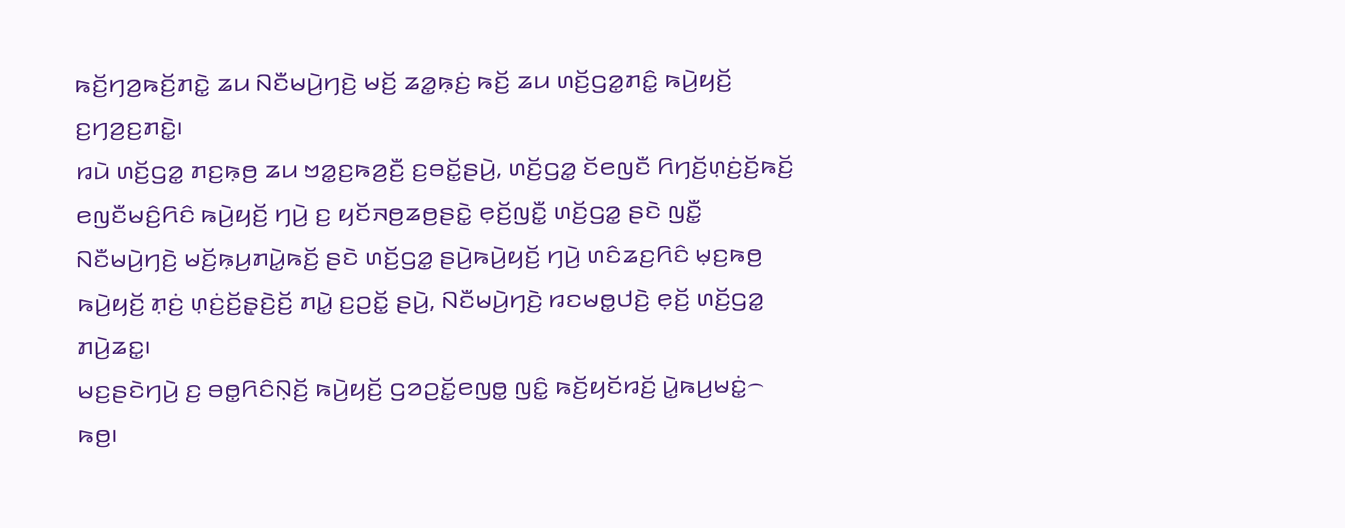ꤒꤢꤩ꤬ꤚꤤ꤬ꤒꤢꤩ꤬ꤊꤢꤧ꤭ ꤘꤣ ꤡꤢꤪꤗꤣꤧ꤬ꤚꤢꤧ꤬ ꤗꤢꤩ꤬ ꤘꤤ꤭ꤒ꤫ꤢꤦ꤬ ꤒꤢꤩ꤬ ꤘꤣ ꤛꤢꤩ꤬ꤞꤤ꤭ꤊꤢꤨ꤭ ꤒꤣꤧ꤬ꤟꤢꤩ꤬ ꤢ꤬ꤚꤤ꤬ꤢ꤬ꤊꤢꤧ꤭꤯
ꤙꤣꤧ ꤛꤢꤩ꤬ꤞꤤ꤭ ꤊꤢ꤬ꤒ꤫ꤥ꤬ ꤘꤣ ꤠꤤ꤭ꤢ꤬ꤒꤤ꤬ꤢꤪ꤬ ꤢ꤬ꤋꤢꤩ꤭ꤔꤣꤧ꤬, ꤛꤢꤩ꤬ꤞꤤ꤭ ꤢꤩꤕꤜꤢꤪ ꤖꤚꤢꤩ꤬ꤛ꤫ꤢꤦ꤬ꤢꤩ꤬ꤒꤢꤩ꤬ ꤕꤜꤢꤪꤗꤢꤨ꤬ꤖꤢꤨ ꤒꤣꤧ꤬ꤟꤢꤩ꤬ ꤚꤣꤧ꤬ ꤢ꤬ ꤟꤢꤩꤏꤥ꤬ꤘꤥ꤬ꤔꤢꤧ꤭ ꤕ꤫ꤢꤩ꤬ꤜꤢꤪ꤭ ꤛꤢꤩ꤬ꤞꤤ꤭ ꤔꤢꤧ ꤜꤢꤪ꤭ ꤡꤢꤪꤗꤣꤧ꤬ꤚꤢꤧ꤬ ꤗꤢꤩ꤬ꤒ꤫ꤣ꤬ꤊꤣꤧ꤭ꤒꤢꤩ꤬ ꤔꤢꤧ ꤛꤢꤩ꤬ꤞꤤ꤭ ꤔꤣꤧ꤬ꤒꤣꤧ꤬ꤟꤢꤩ꤬ ꤚꤣꤧ꤬ ꤛꤢꤨꤘꤢ꤬ꤖꤢꤨ ꤗ꤫ꤢ꤬ꤒꤥ꤬ ꤒꤣꤧ꤬ꤟꤢꤩ꤬ ꤊ꤫ꤢꤦ꤬ ꤛ꤫ꤢꤦ꤬ꤢꤩ꤬ꤔ꤫ꤢꤧ꤬ꤢꤩ꤬ ꤊꤣꤧ꤭ ꤢ꤬ꤑꤢꤩ꤭ ꤔꤣꤧ꤬, ꤡꤢꤪꤗꤣꤧ꤬ꤚꤢꤧ꤬ ꤙꤢꤗꤥ꤭ꤓꤢꤧ꤬ ꤕ꤫ꤢꤩ꤬ ꤛꤢꤩ꤬ꤞꤤ꤭ ꤊꤣꤧ꤬ꤘꤢ꤭꤯
ꤗꤢ꤬ꤔꤢꤧꤚꤣꤧ꤬ ꤢ꤬ ꤋꤥ꤭ꤖꤢꤨꤡ꤫ꤢꤩ꤬ ꤒꤣꤧ꤬ꤟꤢꤩ꤬ ꤞꤤꤑꤢꤩ꤭ꤕꤜꤥ꤭ ꤜꤢꤨ꤭ ꤒꤢꤩ꤬ꤟꤢꤩꤙꤢꤩ꤬ ꤣꤧ꤭ꤒꤣ꤬ꤗꤢꤦ꤭꤮ ꤒꤥ꤬꤯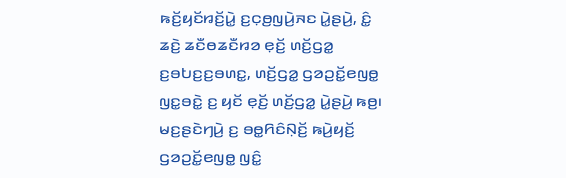ꤒꤢꤩ꤬ꤟꤢꤩꤙꤢꤩ꤬ꤣꤧ꤭ ꤢ꤬ꤍ꤫ꤥ꤬ꤜꤣꤧ꤬ꤏꤢ ꤣꤧ꤭ꤔꤣꤧ꤬, ꤢꤨ꤭ ꤘꤢꤧ꤬ ꤘꤢꤪꤥꤘꤢꤪꤙꤤ ꤕ꤫ꤢꤩ꤬ ꤛꤢꤩ꤬ꤞꤤ꤭ ꤢ꤬ꤋꤝꤢ꤬ꤢ꤬ꤋꤛꤢ꤭, ꤛꤢꤩ꤬ꤞꤤ꤭ ꤞꤤꤑꤢꤩ꤭ꤕꤜꤥ꤭ ꤜꤢ꤭ꤋꤢꤧ꤭ ꤢ꤬ ꤟꤢꤩ ꤕ꤫ꤢꤩ꤬ ꤛꤢꤩ꤬ꤞꤤ꤭ ꤣꤧ꤭ꤔꤣꤧ꤬ ꤒꤥ꤬꤯
ꤗꤢ꤬ꤔꤢꤧꤚꤣꤧ꤬ ꤢ꤬ ꤋꤥ꤭ꤖꤢꤨꤡ꤫ꤢꤩ꤬ ꤒꤣꤧ꤬ꤟꤢꤩ꤬ ꤞꤤꤑꤢꤩ꤭ꤕꤜꤥ꤭ ꤜꤢꤨ꤭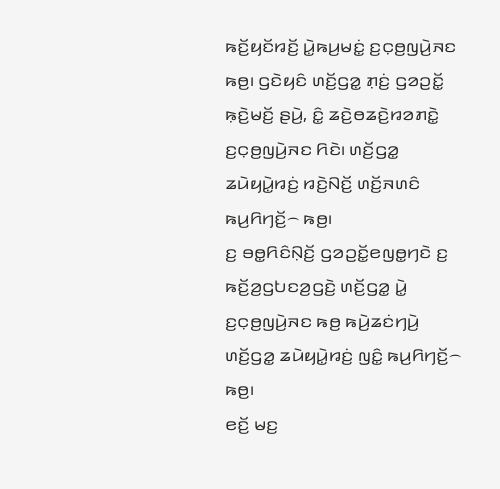ꤒꤢꤩ꤬ꤟꤢꤩꤙꤢꤩ꤬ ꤣꤧ꤭ꤒꤣ꤬ꤗꤢꤦ꤭ ꤢ꤬ꤍ꤫ꤥ꤬ꤜꤣꤧ꤬ꤏꤢ ꤒꤥ꤬꤯ ꤞꤢꤧꤟꤢꤨ ꤛꤢꤩ꤬ꤞꤤ꤭ ꤊ꤫ꤢꤦ꤬ ꤞꤤꤑꤢꤩ꤭ ꤒ꤫ꤢꤧ꤬ꤗꤢꤩ꤬ ꤔꤣꤧ꤬, ꤢꤨ꤭ ꤘꤢꤧ꤬ꤥꤘꤢꤧ꤬ꤙꤤꤊꤢꤧ꤭ ꤢ꤬ꤍ꤫ꤥ꤬ꤜꤣꤧ꤬ꤏꤢ ꤖꤢꤧ꤯ ꤛꤢꤩ꤬ꤞꤤ꤭ ꤘꤣꤧꤟꤣꤧ꤭ꤙꤢꤦ꤬ ꤙꤢꤧ꤬ꤡꤢꤩ꤬ ꤛꤢꤩ꤬ꤏꤛꤢꤨ ꤒꤣ꤬ꤖꤚꤢꤩ꤬꤮ ꤒꤥ꤬꤯
ꤢ꤬ ꤋꤥ꤭ꤖꤢꤨꤡ꤫ꤢꤩ꤬ ꤞꤤꤑꤢꤩ꤭ꤕꤜꤥ꤭ꤚꤢꤧ ꤢ꤬ ꤒꤢꤩ꤬ꤤ꤬ꤞꤝꤢꤤ꤬ꤞꤢꤧ꤬ ꤛꤢꤩ꤬ꤞꤤ꤭ ꤣꤧ꤭ ꤢ꤬ꤍ꤫ꤥ꤬ꤜꤣꤧ꤬ꤏꤢ ꤒꤥ꤬ ꤒꤣꤧ꤬ꤘꤢꤦꤚꤣꤧ꤬ ꤛꤢꤩ꤬ꤞꤤ꤭ ꤘꤣꤧꤟꤣꤧ꤭ꤙꤢꤦ꤬ ꤜꤢꤨ꤭ ꤒꤣ꤬ꤖꤚꤢꤩ꤬꤮ ꤒꤥ꤬꤯
ꤕꤢꤩ꤬ ꤗꤢ꤬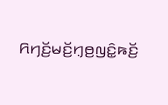ꤖꤚꤢꤩ꤬ꤗꤢꤩ꤬ꤚ꤫ꤥ꤬ꤜꤢꤨ꤭ꤒꤢꤩ꤬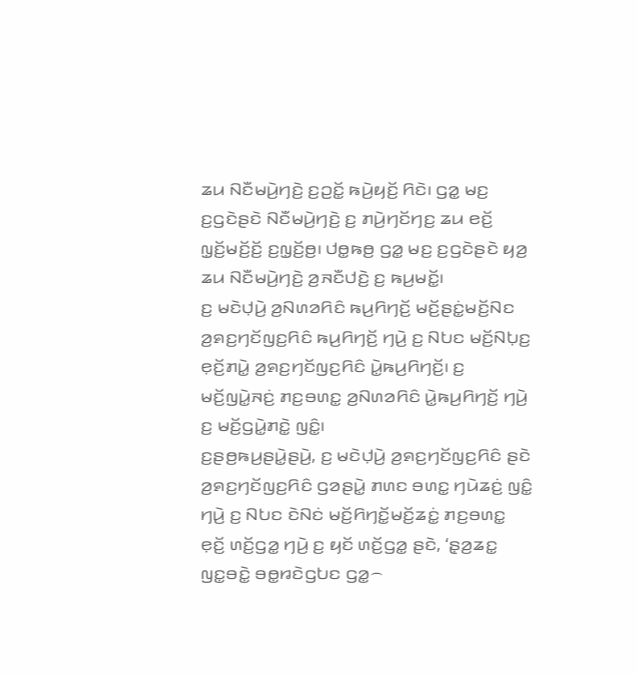ꤘꤣ ꤡꤢꤪꤗꤣꤧ꤬ꤚꤢꤧ꤬ ꤢ꤬ꤑꤢꤩ꤭ ꤒꤣꤧ꤬ꤟꤢꤩ꤬ ꤖꤢꤧ꤯ ꤞꤤ꤭ ꤗꤢ꤬ ꤢ꤬ꤞꤢꤧꤔꤢꤧ ꤡꤢꤪꤗꤣꤧ꤬ꤚꤢꤧ꤬ ꤢ꤬ ꤊꤣꤧ꤬ꤚꤢꤩꤚꤢ꤬ ꤘꤣ ꤕꤢꤩ꤬ ꤜ꤫ꤢꤩ꤬ꤗꤢꤩ꤬ꤢꤩ꤬ ꤢ꤬ꤜ꤫ꤢꤩ꤬ꤥ꤬꤯ ꤓꤥ꤭ꤒꤥ꤬ ꤞꤤ꤭ ꤗꤢ꤬ ꤢ꤬ꤞꤢꤧꤔꤢꤧ ꤟꤤ꤬ ꤘꤣ ꤡꤢꤪꤗꤣꤧ꤬ꤚꤢꤧ꤬ ꤤ꤬ꤏꤢꤪꤓꤢꤧ꤬ ꤢ꤬ ꤒꤣ꤬ꤗꤢꤩ꤭꤯
ꤢ꤬ ꤗꤢꤧꤓ꤫ꤣꤧ꤬ ꤤ꤬ꤡꤛꤤꤖꤢꤨ ꤒꤣ꤬ꤖꤚꤢꤩ꤬ ꤗꤢꤩ꤬ꤔꤢꤦ꤭ꤗꤢꤩ꤬ꤡꤢ ꤤ꤬ꤎꤢ꤬ꤚꤢꤩꤜꤢ꤬ꤖꤢꤨ ꤒꤣ꤬ꤖꤚꤢꤩ꤬ ꤚꤣꤧ꤬ ꤢ꤬ ꤡꤝꤢ ꤗꤢꤩ꤬ꤡꤝ꤫ꤢ꤬ ꤕ꤫ꤢꤩ꤬ꤊꤣꤧ꤭ ꤤ꤬ꤎꤢ꤬ꤚꤢꤩꤜꤢ꤬ꤖꤢꤨ ꤣꤧ꤭ꤒꤣ꤬ꤖꤚꤢꤩ꤬꤯ ꤢ꤬ ꤗꤢꤩ꤬ꤜꤣꤧ꤭ꤏꤢꤦ꤬ ꤊꤢ꤬ꤋꤛꤢ꤭ ꤤ꤬ꤡꤛꤤꤖꤢꤨ ꤣꤧ꤭ꤒꤣ꤬ꤖꤚꤢꤩ꤬ ꤚꤣꤧ꤬ ꤢ꤬ ꤗꤢꤩ꤬ꤞꤣꤧ꤭ꤊꤢꤧ꤭ ꤜꤢꤨ꤭꤯
ꤢ꤬ꤔꤥ꤬ꤒꤣ꤬ꤔꤣꤧ꤭ꤔꤣꤧ꤬, ꤢ꤬ ꤗꤢꤧꤓ꤫ꤣꤧ꤬ ꤤ꤬ꤎꤢ꤬ꤚꤢꤩꤜꤢ꤬ꤖꤢꤨ ꤔꤢꤧ ꤤ꤬ꤎꤢ꤬ꤚꤢꤩꤜꤢ꤬ꤖꤢꤨ ꤞꤤꤔꤣꤧ꤭ ꤊꤛꤢ ꤋꤛꤢ꤭ ꤚꤣꤧꤘꤢꤦ꤬ ꤜꤢꤨ꤭ ꤚꤣꤧ꤬ ꤢ꤬ ꤡꤝꤢ ꤢꤧꤡꤢꤦ ꤗꤢꤩ꤬ꤖꤚꤢꤩ꤭ꤗꤢꤩ꤬ꤘꤢꤦ꤭ ꤊꤢ꤬ꤋꤛꤢ꤭ ꤕ꤫ꤢꤩ꤬ ꤛꤢꤩ꤬ꤞꤤ꤭ ꤚꤣꤧ꤬ ꤢ꤬ ꤟꤢꤩ ꤛꤢꤩ꤬ꤞꤤ꤭ ꤔꤢꤧ, ‘ꤔ꤫ꤤ꤬ꤘꤢ꤭ ꤜꤢ꤭ꤋꤢꤧ꤭ ꤋꤥ꤭ꤙꤢꤧꤞꤝꤢ ꤞꤤ꤭꤮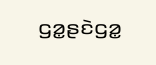ꤞꤤ꤭ꤔꤢꤧꤞꤤ꤭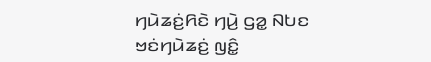ꤚꤣꤧꤘꤢꤦ꤬ꤖꤢꤧ ꤚꤣꤧ꤬ ꤞꤤ꤭ ꤡꤝꤢ ꤠꤢꤦꤚꤣꤧꤘꤢꤦ꤬ ꤜꤢꤨ꤭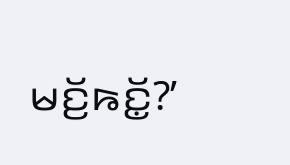ꤗꤢꤩ꤬ꤒꤢꤩ꤭?’